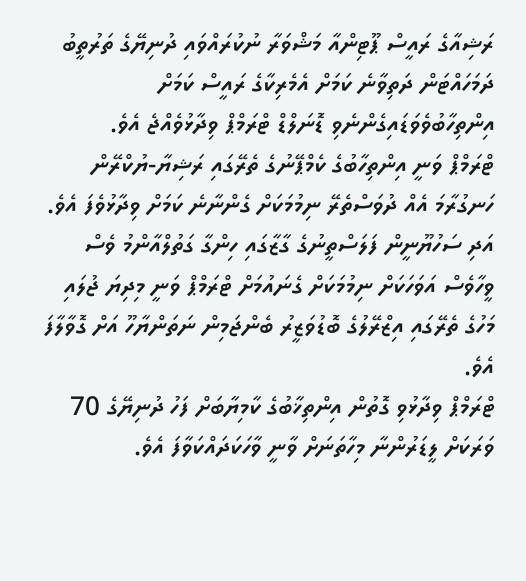ރަޝިއާގެ ރައީސް ޕޫޓިންއާ މަޝްވަރާ ނުކުރައްވައި ދުނިޔޭގެ ތަރުތީބު ދަމަހައްޓަން ދަތިވާނެ ކަމަށް އެމެރިކާގެ ރައީސް ކަމަށް އިންތިހާބުވެވަޑައިގެންނެވި ޑޮނަލްޑް ޓްރަމްޕް ވިދާޅުވެއްޖެ އެވެ.
ޓްރަމްޕް ވަނީ އިންތިހާބުގެ ކެމްޕޭނުގެ ތެރޭގައި ރަޝިޔާ-ޔުކްރޭން ހަނގުރާމަ އެއް ދުވަސްތެރޭ ނިމުމަކަށް ގެންނާނެ ކަމަށް ވިދާޅުވެފަ އެވެ. އަދި ސަހުޔޫނީން ފަލަސްތީނުގެ ގާޒާގައި ހިންގާ ގަތުލްއާންމު ވެސް ވީހާވެސް އަވަހަކަށް ނިމުމަކަށް ގެނައުމަށް ޓްރަމްޕް ވަނީ މިދިޔަ ޖުލައި މަހުގެ ތެރޭގައި އިޒްރޭލުގެ ބޮޑުވަޒީރު ބެންޖަމިން ނަތަންޔާހޫ އަށް ގޮވާލާފަ އެވެ.
ޓްރަމްޕް ވިދާޅުވި ގޮތުން އިންތިޚާބުގެ ކާމިޔާބަށް ފަހު ދުނިޔޭގެ 70 ވަރަކަށް ލީޑަރުންނާ މިހާތަނަށް ވާނީ ވާހަކަދައްކަވާފަ އެވެ.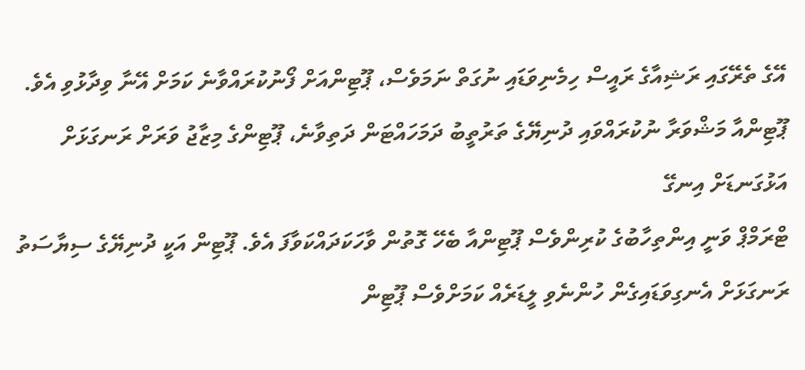އޭގެ ތެރޭގައި ރަޝިއާގެ ރައީސް ހިމެނިވަޑައި ނުގަތް ނަމަވެސް، ޕޫޓިންއަށް ފޯނުކުރައްވާނެ ކަމަށް އޭނާ ވިދާޅުވި އެވެ.
ޕޫޓިންއާ މަޝްވަރާ ނުކުރައްވައި ދުނިޔޭގެ ތަރުތީބު ދަމަހައްޓަން ދަތިވާނެ، ޕޫޓިންގެ މިޒާޖު ވަރަށް ރަނގަޅަށް އަޅުގަނޑަށް އިނގޭ
ޓްރަމްޕް ވަނީ އިންތިހާބުގެ ކުރިންވެސް ޕޫޓިންއާ ބެހޭ ގޮތުން ވާހަކަދައްކަވާފަ އެވެ. ޕޫޓިން އަކީ ދުނިޔޭގެ ސިޔާސަތު ރަނގަޅަށް އެނގިވަޑައިގެން ހުންނެވި ލީޑަރެއް ކަމަށްވެސް ޕޫޓިން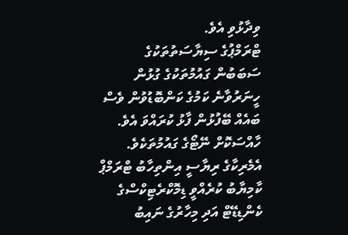ވިދާޅުވި އެވެ.
ޓްރަމްޕުގެ ސިޔާސަތުތަކުގެ ސަބަބުން ގައުމުތަކުގެ ގުޅުން ހީނަރުވާނެ ކަމުގެ ކަންބޮޑުވުން ވެސް ބައެއް ބޭފުޅުން ފާޅު ކުރައްވަ އެވެ. ހާއްސަކޮށް ނޭޓޯގެ ގައުމުތަކެވެ.
އެމެރިކާގެ ރިޔާސީ އިންތިހާބު ޓްރަމްޕް ކާމިޔާބު ކުރެއްވީ ޑިމޮކްރެޓިކްސްގެ ކެންޑިޑޭޓް އަދި މިހާރުގެ ނައިބު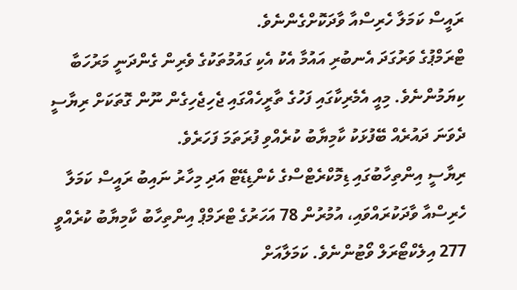ރައީސް ކަމަލާ ހެރިސްއާ ވާދަކޮށްގެންނެވެ.
ޓްރަމްޕުގެ ވަރުގަދަ އެނބުރި އައުމާ އެކު އެކި ގައުމުތަކުގެ ވެރިން ގެންދަނީ މަރުހަބާ ކިޔަމުންނެވެ. މިއީ އެމެރިކާގައި ފަހުގެ ތާރީހެއްގައި ޖެހިޖެހިގެން ނޫން ގޮތަކަށް ރިޔާސީ ދެވަނަ ދައުރެއް ބޭފުޅަކު ކާމިޔާބު ކުރެއްވި ފުރަތަމަ ފަހަރެވެ.
ރިޔާސީ އިންތިހާބުގައި ޑިމޮކްރެޓްސްގެ ކެންޑިޑޭޓް އަދި މިހާރު ނައިބު ރައީސް ކަމަލާ ހެރިސްއާ ވާދަކުރައްވައި، އުމުރުން 78 އަހަރުގެ ޓްރަމްޕް އިންތިހާބު ކާމިޔާބު ކުރެއްވީ 277 އިލެކްޓޯރަލް ވޯޓުންނެވެ. ކަމަލާއަށް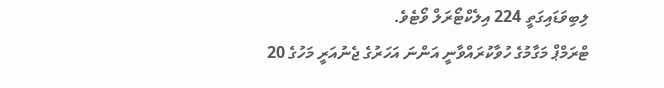ލިބިވަޑައިގަތީ 224 އިލެކްޓޯރަލް ވޯޓެވެ.
ޓްރަމްޕް މަގާމުގެ ހުވާކުރައްވާނީ އަންނަ އަހަރުގެ ޖެނުއަރީ މަހުގެ 20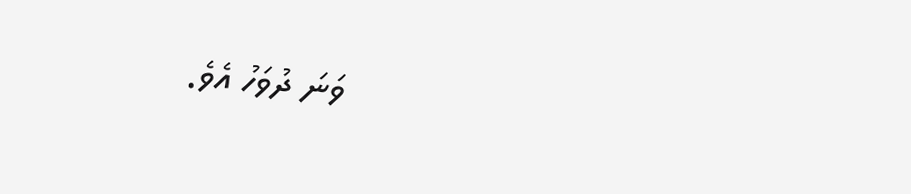ވަނަ ދުވަހު އެވެ.